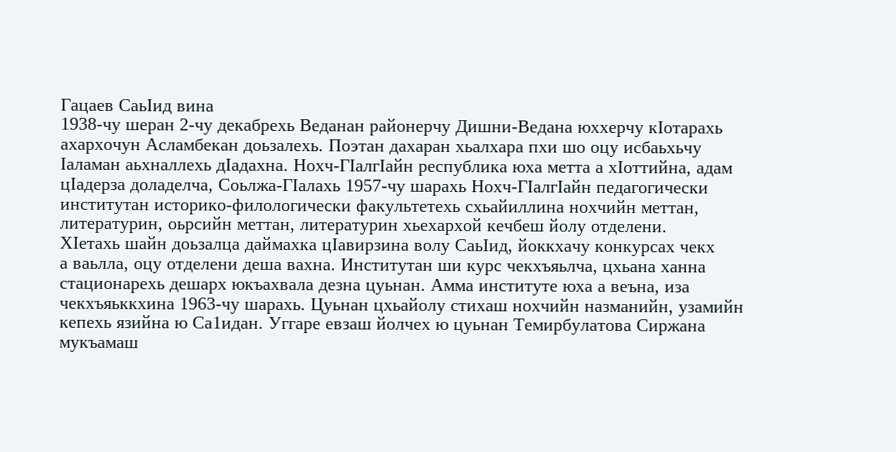Гацаев СаьIид вина
1938-чу шеран 2-чу декабрехь Веданан районерчу Дишни-Ведана юххерчу кIотарахь
ахархочун Асламбекан доьзалехь. Поэтан дахаран хьалхара пхи шо оцу исбаьхьчу
Iаламан аьхналлехь дIадахна. Нохч-ГIалгIайн республика юха метта а хIоттийна, адам
цIадерза доладелча, Соьлжа-ГIалахь 1957-чу шарахь Нохч-ГIалгIайн педагогически
институтан историко-филологически факультетехь схьайиллина нохчийн меттан,
литературин, оьрсийн меттан, литературин хьехархой кечбеш йолу отделени.
ХIетахь шайн доьзалца даймахка цIавирзина волу СаьIид, йоккхачу конкурсах чекх
а ваьлла, оцу отделени деша вахна. Институтан ши курс чекхъяьлча, цхьана ханна
стационарехь дешарх юкъахвала дезна цуьнан. Амма институте юха а веъна, иза
чекхъяьккхина 1963-чу шарахь. Цуьнан цхьайолу стихаш нохчийн назманийн, узамийн
кепехь язийна ю Са1идан. Уггаре евзаш йолчех ю цуьнан Темирбулатова Сиржана
мукъамаш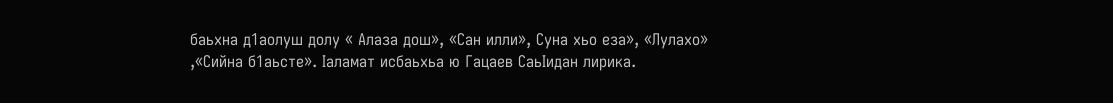баьхна д1аолуш долу « Алаза дош», «Сан илли», Суна хьо еза», «Лулахо»
,«Сийна б1аьсте». Iаламат исбаьхьа ю Гацаев СаьIидан лирика.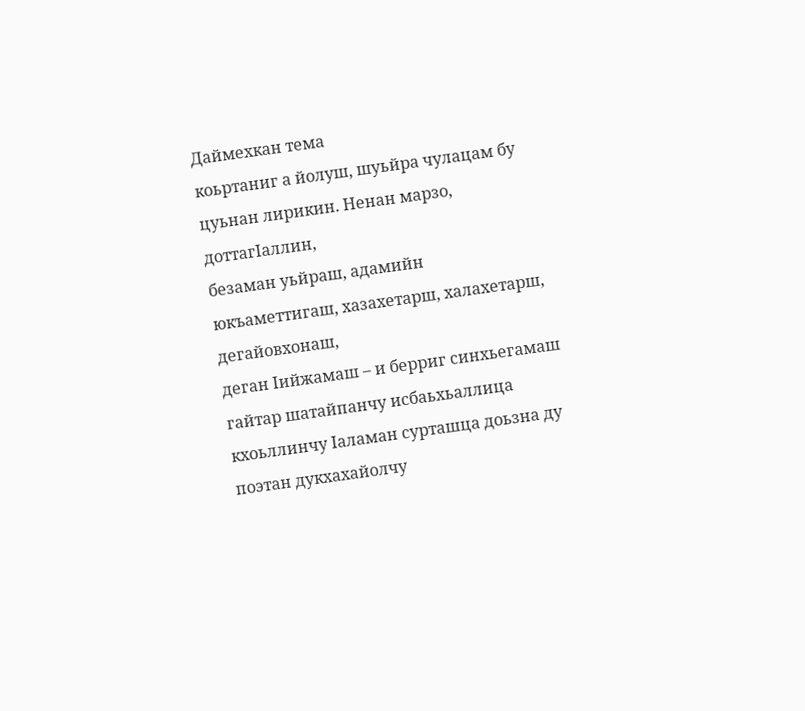Даймехкан тема
коьртаниг а йолуш, шуьйра чулацам бу цуьнан лирикин. Ненан марзо, доттагIаллин,
безаман уьйраш, адамийн юкъаметтигаш, хазахетарш, халахетарш, дегайовхонаш,
деган Iийжамаш – и берриг синхьегамаш гайтар шатайпанчу исбаьхьаллица
кхоьллинчу Iаламан сурташца доьзна ду поэтан дукхахайолчу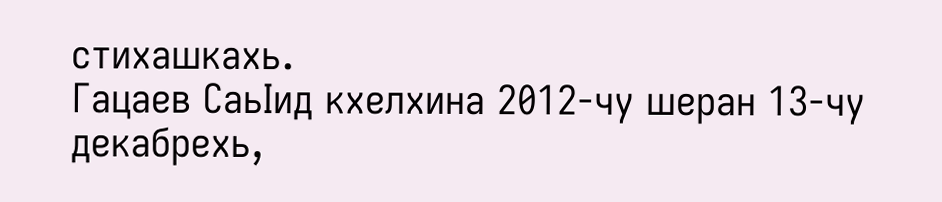стихашкахь.
Гацаев СаьIид кхелхина 2012-чу шеран 13-чу
декабрехь,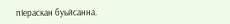пIераскан буьйсанна.